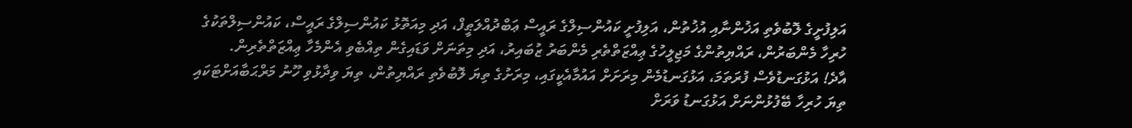އަލިފުށީގެ ލޮބުވެތި އަޚުންނާއި އުޚުތުން، އަލިފުށީ ކައުންސިލްގެ ރައީސް ޢަބްދުއްލަޠީފް، އަދި މިއަތޮޅު ކައުންސިލްގެ ރައީސް، ކައުންސިލްތަކުގެ ހުރިހާ މެންބަރުން، ރައްޔިތުންގެ މަޖިލީހުގެ ޢިއްޒަތްތެރި މެންބަރު ޒުބައިރު، އަދި މިތަނަށް ވަޑައިގެން ތިއްބެވި އެންމެހާ ޢިއްޒަތްތެރިން.
އާދެ! އަޅުގަނޑުވެސް ފުރަތަމަ، އަޅުގަނޑުމެން މިރަށަށް އައުމާއެކީގައި، މިރަށުގެ ތިޔަ ލޮބުވެތި ރައްޔިތުން، ތިޔަ ވިދާޅުވި ހޫނު މަރްޙަބާއަށްޓަކައި ތިޔަ ހުރިހާ ބޭފުޅުންނަށް އަޅުގަނޑު ވަރަށް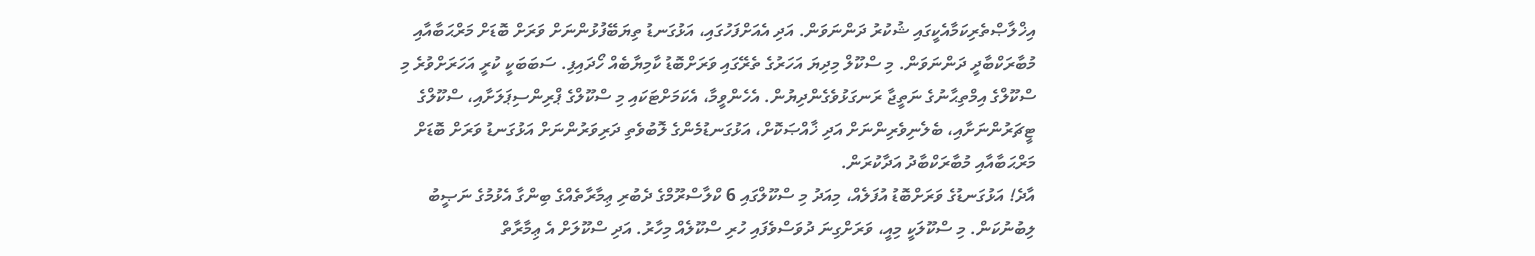އިޚްލާޞްތެރިކަމާއެކީގައި ޝުކުރު ދަންނަވަން. އަދި އެއަށްފަހުގައި، އަޅުގަނޑު ތިޔަބޭފުޅުންނަށް ވަރަށް ބޮޑަށް މަރްޙަބާއާއި މުބާރަކްބާދީ ދަންނަވަން. މި ސްކޫލް މިދިޔަ އަހަރުގެ ތެރޭގައި ވަރަށްބޮޑު ކާމިޔާބެއް ހޯދައިފި. ސަބަބަކީ ކުރީ އަހަރަށްވުރެ މި ސްކޫލްގެ އިމްތިޙާނުގެ ނަތީޖާ ރަނގަޅުވެގެންދިޔުން. އެހެންވީމާ، އެކަމަށްޓަކައި މި ސްކޫލްގެ ޕްރިންސިޕަލަށާއި، ސްކޫލްގެ ޓީޗަރުންނަށާއި، ބެލެނިވެރިންނަށް އަދި ޚާއްޞަކޮށް، އަޅުގަނޑުމެންގެ ލޮބުވެތި ދަރިވަރުންނަށް އަޅުގަނޑު ވަރަށް ބޮޑަށް މަރްޙަބާއާއި މުބާރަކްބާދު އަދާކުރަން.
އާދެ! އަޅުގަނޑުގެ ވަރަށްބޮޑު އުފަލެއް، މިއަދު މި ސްކޫލްގައި 6 ކްލާސްރޫމްގެ ދެބުރި ޢިމާރާތެއްގެ ބިންގާ އެޅުމުގެ ނަޞީބު ލިބުނުކަން. މި ސްކޫލަކީ މިއީ، ވަރަށްގިނަ ދުވަސްވެފައި ހުރި ސްކޫލެއް މިހާރު. އަދި ސްކޫލަށް އެ ޢިމާރާތް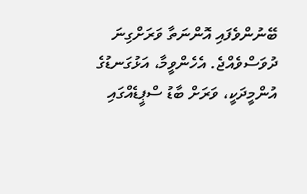ބޭނުންވެފައި އޮންނަތާ ވަރަށްގިނަ ދުވަސްވެއްޖެ. އެހެންވީމާ، އަޅުގަނޑުގެ އުންމީދަކީ، ވަރަށް ބާޑު ސްޕީޑެއްގައި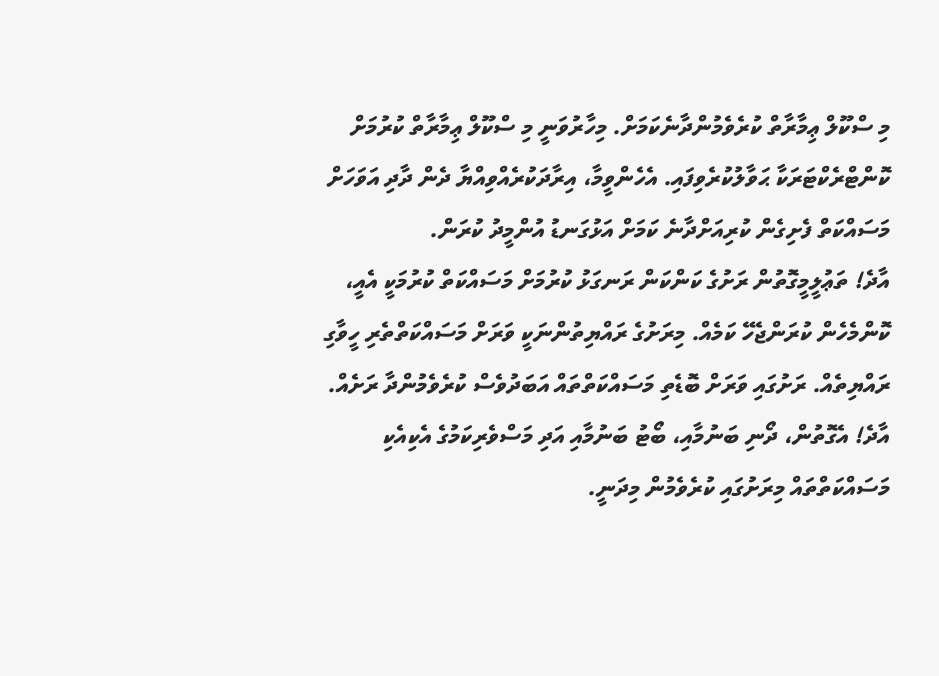މި ސްކޫލް ޢިމާރާތް ކުރެވެމުންދާނެކަމަށް. މިހާރުވަނީ މި ސްކޫލް ޢިމާރާތް ކުރުމަށް ކޮންޓްރެކްޓަރަކާ ޙަވާލުކުރެވިފައި. އެހެންވީމާ، އިރާދަކުރެއްވިއްޔާ ދެން ދާދި އަވަހަށް މަސައްކަތް ފެށިގެން ކުރިއަށްދާނެ ކަމަށް އަޅުގަނޑު އުންމީދު ކުރަން.
އާދެ! ތަޢުލީމީގޮތުން ރަށުގެ ކަންކަން ރަނގަޅު ކުރުމަށް މަސައްކަތް ކުރުމަކީ އެއީ، ކޮންމެހެން ކުރަންޖެހޭ ކަމެއް. މިރަށުގެ ރައްޔިތުންނަކީ ވަރަށް މަސައްކަތްތެރި ހީވާގި ރައްޔިތެއް. ރަށުގައި ވަރަށް ބޮޑެތި މަސައްކަތްތައް އަބަދުވެސް ކުރެވެމުންދާ ރަށެއް. އާދެ! އެގޮތުން، ދޯނި ބަނުމާއި، ބޯޓު ބަނުމާއި އަދި މަސްވެރިކަމުގެ އެކިއެކި މަސައްކަތްތައް މިރަށުގައި ކުރެވެމުން މިދަނީ.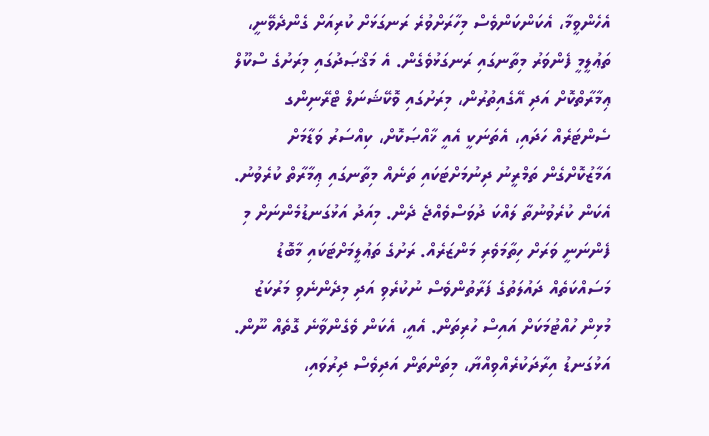އެހެންވީމާ، އެކަންކަންވެސް މިހާރަށްވުރެ ރަނގަޅަށް ކުރިއަށް ގެންދެވޭނީ، ތަޢުލީމީ ފެންވަރު މިތާނގައި ރަނގަޅުވެގެން. އެ މަޤްޞަދުގައި މިރަށުގެ ސްކޫލް ޢިމާރާތްކޮށް އަދި އޭގެއިތުރުން، މިރަށުގައި ވޮކޭޝަނަލް ޓްރޭނިންގ ސެންޓަރެއް ހަދައި، އެތަނަކީ އެއީ ޚާއްޞަކޮށް، ކިއްސަރު ވަޑާމަށް އަމާޒުކޮށްގެން ތަމްރީނު ދިނުމަށްޓަކައި ތަނެއް މިތާނގައި ޢިމާރާތް ކުރެވުނު. އެކަން ކުރެވުނުތާ ލައްކަ ދުވަސްވެއްޖެ ދެން. މިއަދު އަޅުގަނޑުމެންނަށް މި ފެންނަނީ ވަރަށް ހިތާމަވެރި މަންޒަރެއް. ރަށުގެ ތަޢުލީމަށްޓަކައި މާބޮޑު މަސައްކަތެއް ދައުލަތުގެ ފަރާތުންވެސް ނުކުރެވި އަދި މިދެންނެވި މަރުކަޒު މުޅިން ހުއްޓުމަކަށް އައިސް ހުރިތަން. އެއީ، އެކަން ވެގެންވާނެ ގޮތެއް ނޫން. އަޅުގަނޑު އިރާދަކުރެއްވިއްޔާ، މިތަންތަން އަދިވެސް ދިރުވައި،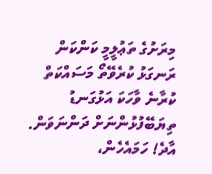މިރަށުގެ ތަޢުލީމީ ކަންކަން ރަނގަޅު ކުރެވޭތޯ މަސައްކަތް ކުރާނެ ވާހަކަ އަޅުގަނޑު ތިޔަބޭފުޅުންނަށް ދަންނަވަން.
އާދެ! ހަމައެހެން،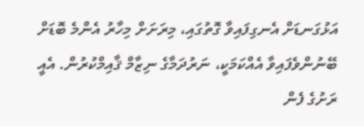އަޅުގަނޑަށް އެނގިފައިވާ ގޮތުގައި، މިރަށަށް މިހާރު އެންމެ ބޮޑަށް ބޭނުންވެފައިވާ އެއްކަމަކީ، ނަރުދަމާގެ ނިޒާމް ޤާއިމްކުރުން. އެއީ ރަށުގެ ފެން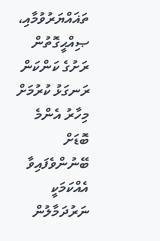ތަޣައްޔަރުވުމާއި، ޞިއްޙީގޮތުން ރަށުގެ ކަންކަން ރަނގަޅު ކުރުމަށް މިހާރު އެންމެ ބޮޑަށް ބޭނުންވެފައިވާ އެއްކަމަކީ ނަރުދަމާލުން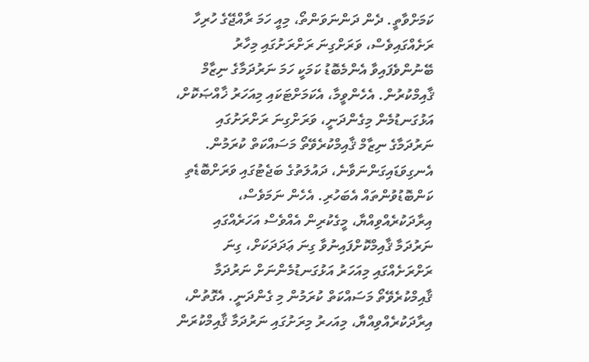ކަމަށްވާތީ. ދެން ދަންނަވަންތޯ، މިއީ ހަމަ ރާއްޖޭގެ ހުރިހާ ރަށެއްގައިވެސް، ވަރަށްގިނަ ރަށްރަށުގައި މިހާރު ބޭނުންވެފައިވާ އެންމެބޮޑު ކަމަކީ ހަމަ ނަރުދަމާގެ ނިޒާމް ޤާއިމްކުރުން. އެހެންވީމާ، އެކަމަށްޓަކައި މިއަހަރު ޚާއްޞަކޮށް، އަޅުގަނޑުމެން މިގެންދަނީ، ވަރަށްގިނަ ރަށްރަށުގައި ނަރުދަމާގެ ނިޒާމް ޤާއިމްކުރެވޭތޯ މަސައްކަތް ކުރަމުން. އެނގިވަޑައިގަންނަވާނެ، ދައުލަތުގެ ބަޖެޓުގައި ވަރަށްބޮޑެތި ކަންބޮޑުވުންތައް އެބަހުރި. އެހެން ނަމަވެސް، އިރާދަކުރެއްވިއްޔާ، މީގެކުރިން އެއްވެސް އަހަރެއްގައި ނަރުދަމާ ޤާއިމްކޮށްފައިނުވާ ގިނަ ޢަދަދަކަށް، ގިނަ ރަށްރަށެއްގައި މިއަހަރު އަޅުގަނޑުމެންނަށް ނަރުދަމާ ޤާއިމްކުރެވޭތޯ މަސައްކަތް ކުރަމުން މި ގެންދަނީ. އެގޮތުން، އިރާދަކުރެއްވިއްޔާ، މިއަހރު މިރަށުގައި ނަރުދަމާ ޤާއިމްކުރަން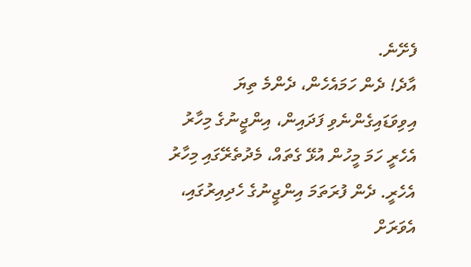ފެށޭނެ.
އާދެ! ދެން ހަމައެހެން، ދެންމެ ތިޔަ އިވިވަޑައިގެންނެވި ފަދައިން، އިންޖީނުގެ މިހާރު އެހެރީ ހަމަ މީހުން އުޅޭ ގެތައް، މެދުތެރޭގައި މިހާރު އެހެރީ. ދެން ފުރަތަމަ އިންޖީނުގެ ހެދިއިރުގައި، އެވަރަށް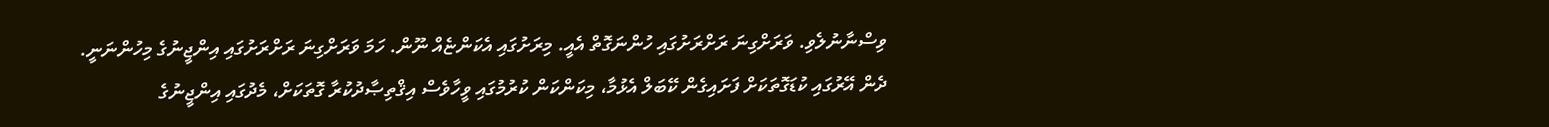ވިސްނާނުލެވި. ވަރަށްގިނަ ރަށްރަށުގައި ހުންނަގޮތް އެއީ. މިރަށުގައި އެކަންޏެއް ނޫން. ހަމަ ވަރަށްގިނަ ރަށްރަށުގައި އިންޖީނުގެ މިހުންނަނީ. ދެން އޭރުގައި ކުޑަގޮތަކަށް ފަށައިގެން ކޭބަލް އެޅުމާ، މިކަންކަން ކުރުމުގައި ވީހާވެސް އިޤްތިޞާދުކުރާ ގޮތަކަށް، މެދުގައި އިންޖީނުގެ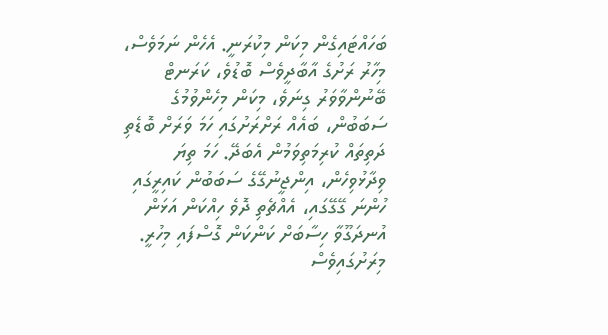ބަހައްޓައިގެން މިކަން މިކުރަނީ. އެހެން ނަމަވެސް، މިހާރު ރަށުގެ އާބާދީވެސް ބޮޑުވެ، ކަރަނޓް ބޭނުންވާވަރު ގިނަވެ، މިކަން މިހެންވުމުގެ ސަބަބުން، ބައެއް ރަށްރަށުގައި ހަމަ ވަރަށް ބޮޑެތި ދަތިތައް ކުރިމަތިވަމުން އެބަދޭ. ހަމަ ތިޔަ ވިދާޅުވިހެން، އިންޖީނުގޭގެ ސަބަބުން ކައިރީގައި ހުންނަ ގޭގޭގައި، އެއްޗެތި ދޮވެ ހިއްކަން އަޅަން އުނދަގޫވާ ހިސާބަށް ކަންކަން ގޮސްފައި މިހުރީ. މިރަށުގައިވެސް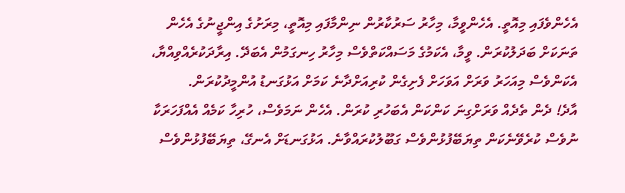އެހެންވެފައި މިއޮތީ. އެހެންވީމާ، މިހާރު ސަރުކާރުން ނިންމާފައި މިއޮތީ، މިރަށުގެ އިންޖީނުގެ އެހެން ތަނަކަށް ބަދަލުކުރަން. ވީމާ، އެކަމުގެ މަސައްކަތްވެސް މިހާރު ހިނގަމުން އެބަދޭ. އިރާދަކުރެއްވިއްޔާ، އެކަންވެސް މިއަހަރު ވަރަށް އަވަހަށް ފެށިގެން ކުރިއަށްދާނެ ކަމަށް އަޅުގަނޑު އުންމީދުކުރަން.
އާދެ! ދެން ތެދެއް ވަރަށްގިނަ ކަންކަން އެބަހުރި ކުރަން. އެހެން ނަމަވެސް، ހުރިހާ ކަމެއް އެއްފަހަރަކާ ނުވެސް ކުރެވޭނެކަން ތިޔަބޭފުޅުންވެސް ގަބޫލުކުރައްވާނެ. އަޅުގަނޑަށް އެނގޭ، ތިޔަބޭފުޅުންވެސް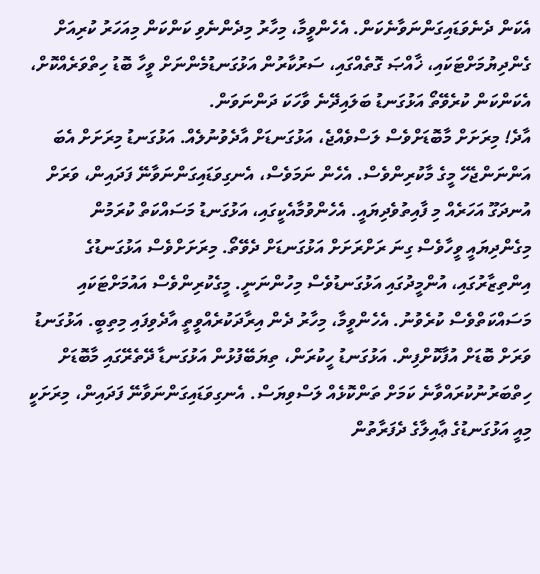އެކަން ދެނެވަޑައިގަންނަވާނެކަން. އެހެންވީމާ، މިހާރު މިދެންނެވި ކަންކަން މިއަހަރު ކުރިއަށް ގެންދިޔުމަށްޓަކައި، ޚާއްޞަ ގޮތެއްގައި، ސަރުކާރުން އަޅުގަނޑުމެންނަށް ވީހާ ބޮޑު ހިތްވަރެއްކޮށް، އެކަންކަން ކުރެވޭތޯ އަޅުގަނޑު ބަލައިދޭނެ ވާހަކަ ދަންނަވަން.
އާދެ! މިރަށަށް މާބޮޑަށްވެސް ލަސްވެއްޖެ، އަޅުގަނޑަށް އާދެވުނުލެއް. އަޅުގަނޑު މިރަށަށް އެބަ އަންނަންޖެހޭ މީގެ މާކުރިންވެސް. އެހެން ނަމަވެސް، އެނގިވަޑައިގަންނަވާނޭ ފަދައިން، ވަރަށް އުނދަގޫ އަހަރެއް މި ފާއިތުވެދިޔައީ. އެހެންވުމާއެކީގައި، އަޅުގަނޑު މަސައްކަތް ކުރަމުން މިގެންދިޔައީ ވީހާވެސް ގިނަ ރަށްރަށަށް އަޅުގަނޑަށް ދެވޭތޯ. މިރަށަށްވެސް އަޅުގަނޑުގެ އިންތިޒާރުގައި، އުންމީދުގައި އަޅުގަނޑުވެސް މިހުންނަނީ. މީގެކުރިންވެސް އައުމަށްޓަކައި މަސައްކަތްވެސް ކުރެވުނު. އެހެންވީމާ، މިހާރު ދެން އިރާދަކުރެއްވީތީ އާދެވިފައި މިތިބީ. އަޅުގަނޑު ވަރަށް ބޮޑަށް އުފާކޮށްފިން. އަޅުގަނޑު ހީކުރަން، ތިޔަބޭފުޅުން އަޅުގަނޑާ ދޭތެރޭގައި މާބޮޑަށް ހިތްބަރުނުކުރައްވާނެ ކަމަށް ތަންކޮޅެއް ލަސްވިޔަސް. އެނގިވަޑައިގަންނަވާނޭ ފަދައިން، މިރަށަކީ މިއީ އަޅުގަނޑުގެ ޢާއިލާގެ ދެފަރާތުން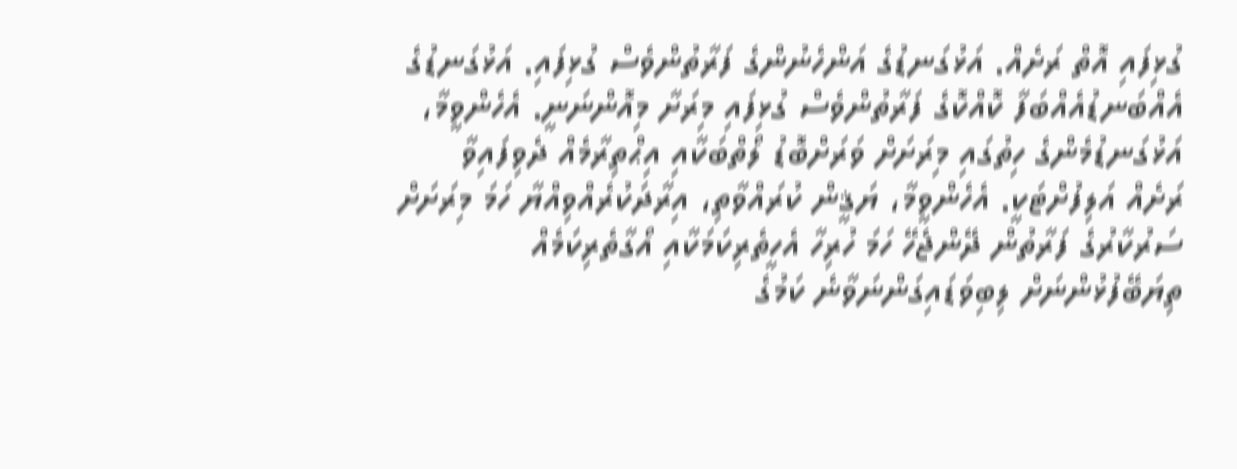ގުޅިފައި އޮތް ރަށެއް. އަޅުގަނޑުގެ އަންހެނުންގެ ފަރާތުންވެސް ގުޅިފައި. އަޅުގަނޑުގެ އެއްބަނޑުއެއްބަފާ ކޮއްކޮގެ ފަރާތުންވެސް ގުޅިފައި މިރަށާ މިއޮންނަނީ. އެހެންވީމާ، އަޅުގަނޑުމެންގެ ހިތުގައި މިރަށަށް ވަރަށްބޮޑު ލޯތްބަކާއި އިޙްތިރާމެއް ދެވިފައިވާ ރަށެއް އަލިފުށްޓަކީ. އެހެންވީމާ، ޔަޤީން ކުރައްވާތި، އިރާދަކުރެއްވިއްޔާ ހަމަ މިރަށަށް ސަރުކާރުގެ ފަރާތުން ދޭންޖެހޭ ހަމަ ހުރިހާ އެހީތެރިކަމަކާއި އޯގާތެރިކަމެއް ތިޔަބޭފުޅުންނަށް ލިބިވަޑައިގަންނަވާނެ ކަމުގެ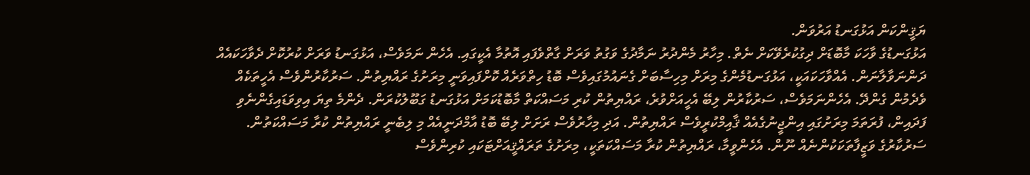ޔަޤީންކަން އަޅުގަނޑު އަރުވަން.
އަޅުގަނޑުގެ ވާހަކަ މާބޮޑަށް ދިގުކުރެވޭކަށް ނެތް. މިހާރު މެންދުރު ނަމާދުގެ ވަގުތު ވަރަށް ގާތްވެފައި އޮތުމާ އެކީގައި. އެހެން ނަމަވެސް، އަޅުގަނޑު ވަރަށް ކުރުކޮށް ދެވާހަކައެއް ދަންނަވާލާނަން. އެއްވާހަކައަކީ، އަޅުގަނޑުމެންގެ މިރަށް މިހިސާބަށް ގެނައުމުގައިވެސް ބޮޑު ހިތްވަރެއް ކޮށްފައިވަނީ މިރަށުގެ ރައްޔިތުން. ސަރުކާރުންވެސް އެހީތަކެއް ވެދެމުން ގެންދޭ. އެހެންނަމަވެސް، ސަރުކާރުން ލިބޭ އެހީއަށްވުރެ، ރައްޔިތުން ކުރި މަސައްކަތް މާބޮޑުކަމަށް އަޅުގަނޑު ގަބޫލުކުރަން. ދެންމެ ތިޔަ އިވިވަޑައިގެންނެވި ފަދައިން، ފުރަތަމަ މިރަށުގައި އިންޖީނުގެއެއް ޤާއިމްކުރީވެސް ރައްޔިތުން. އަދި މިހާރުވެސް ރަށަށް ލިބޭ ބޮޑު އާމްދަނީއެއް މި ލިބެނީ ރައްޔިތުން ކުރާ މަސައްކަތުން. ސަރުކާރުގެ ވަޒީފާތަކަކުންނެއް ނޫން. އެހެންވީމާ، ރައްޔިތުން ކުރާ މަސައްކަތަކީ، މިރަށުގެ ތަރައްޤީއަށްޓަކައި ކުރިންވެސް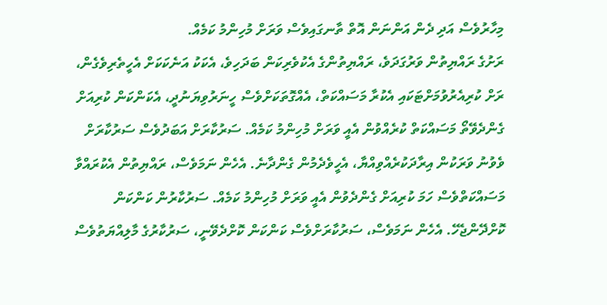މިހާރުވެސް އަދި ދެން އަންނަން އޮތް ތާނގައިވެސް ވަރަށް މުހިންމު ކަމެއް.
ރަށުގެ ރައްޔިތުން ވަރުގަދަވެ، ރައްޔިތުންގެ އެކުވެރިކަން ބަދަހިވެ، އެކަކު އަނެކަކަށް އެހީތެރިވެގެން، ރަށް ކުރިއެރުވުމަށްޓަކައި އެކުރާ މަސައްކަތް، އެއްގޮތަކަށްވެސް ހީނަރުވިޔަނުދީ، އެކަންކަން ކުރިއަށް ގެންދެވޭތޯ މަސައްކަތް ކުރެއްވުން އެއީ ވަރަށް މުހިންމު ކަމެއް. ސަރުކާރަށް އަބަދުވެސް ސަރުކާރަށް ވެވުނު ވަރަކުން އިރާދަކުރެއްވިއްޔާ، އެހީވެދެމުން ގެންދާނެ. އެހެން ނަމަވެސް، ރައްޔިތުން އެކުރައްވާ މަސައްކަތްވެސް ހަމަ ކުރިއަށް ގެންދެވުން އެއީ ވަރަށް މުހިންމު ކަމެއް. ސަރުކާރުން ކަންކަން ކޮށްދޭންޖެހޭ. އެހެން ނަމަވެސް، ސަރުކާރަށްވެސް ކަންކަން ކޮށްދެވޭނީ، ސަރުކާރުގެ މާލިއްޔަތުވެސް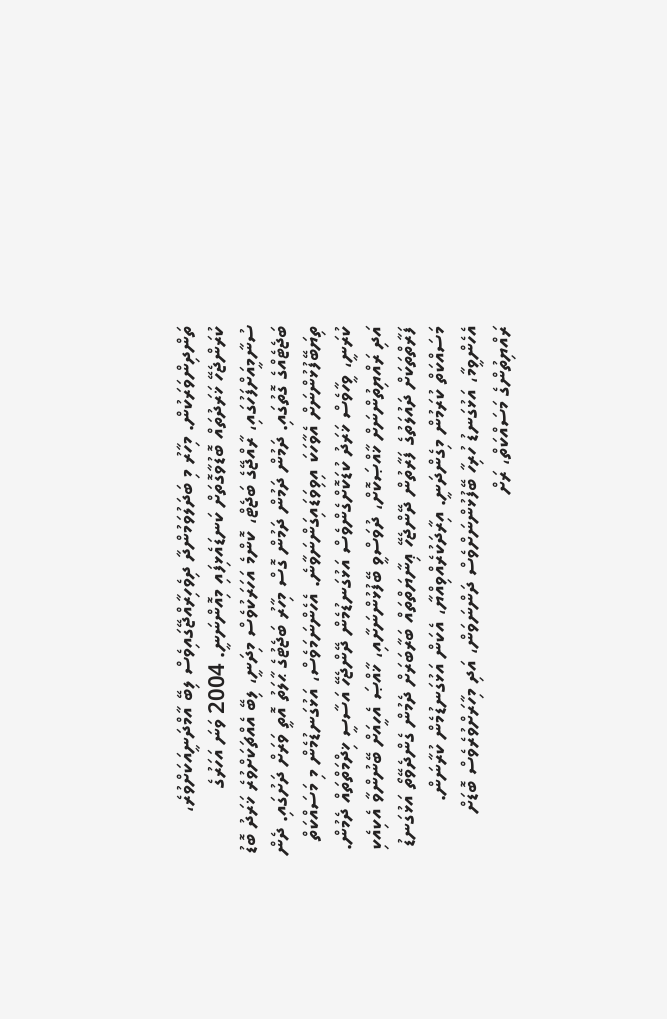ތަންދިންވަރަކުން. މިހާރު މި ބަދަލުވަމުންދާ ދިވެހިރާއްޖޭގައިވެސް ލިބޭ އާމްދަނީއަކަށްވުރެ، ކުރަންޖެހޭ ޚަރަދުތައް ބޮޑުވާގޮތަށް ކަނޑައެޅިފައި މިއޮންނަނީ. 2004 ވަނަ އަހަރުގެ ސުނާމީއަށްފަހުގައި، ރާއްޖޭގެ ބަޖެޓް، ކޮންމެ އަހަރަކުވެސް މިދަނީ، ލިބޭ އެއްޗަކަށްވުރެ ޚަރަދު ބޮޑު ބަޖެޓެއްގެ ގޮތުގައި. ދަމުން ދަމުން ދަމުން ގޮސް މިހާރު ބަޖެޓުގެ ޙާލަތު އޮތީ ވަރަށް ދަށުގައި. ދެން ތިޔަބޭފުޅުންނަށް އެވާހަކަ އިވިވަޑައިގަންނަވާނެ. އެހެންނަމަވެސް، އަޅުގަނޑުމެން މި މަސައްކަތް ކުރަނީ، ވީހާވެސް ޚަރަދު ކުޑަކޮށްގެންވެސް އަޅުގަނޑުމެން ދޭންޖެހޭ އަސާސީ ޚިދްމަތްތައް ދެމުން. އަދި ރައްޔިތުންނަށް ޚާއްޞަކޮށް، ދުވަސްވީ ބޭފުޅުންނަށާއި، ޚާއްޞަ އެހީއަށް ބޭނުންވާ އެކިއެކި ފަރާތްތަކަށް ދައުލަތުގެ ފަރާތުން ދޭންޖެހޭ ޢިނާޔަތްތައް ބަރާބަރަށް ދެމުން ގެންދެވޭތޯ އަޅުގަނޑު މަސައްކަތް ކުރަމުން މިގެންދަނީ. އިރާދަކުރެއްވިއްޔާ، އެކަން އަޅުގަނޑުމެން ކުރާނަން. އެހެންވީމާ، އަޅުގަނޑު ހުރިހާ ބޭފުޅުންނަށްވެސް ދަންނަވަން، އަދި މިހާރަށްވުރެވެސް ބޮޑަށް ރައްޔިތުންގެ މަސައްކަތް، ރަށް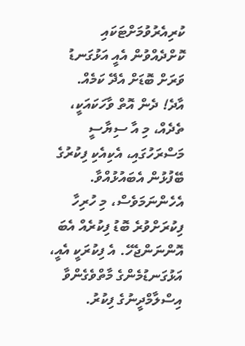ކުރިއެރުވުމަށްޓަކައި ކޮށްދެއްވުން އެއީ އަޅުގަނޑު ވަރަށް ބޮޑަށް އެދޭ ކަމެއް.
އާދެ! ދެން އޮތް ވާހަކައަކީ، ތެދެއް، މި އާ ސިޔާސީ މަސްރަހުގައި، އެކިއެކި ފިކުރުގެ ބޭފުޅުން އެބައުޅުއްވާ. އެހެންނަމަވެސް، މި ހުރިހާ ފިކުރަށްވުރެ ބޮޑު ފިކުރެއް އެބަ އޮންނަންޖެހޭ. އެ ފިކުރަކީ އެއީ، އަޅުގަނޑުމެންގެ މާތްވެގެންވާ އިސްލާމްދީނުގެ ފިކުރު.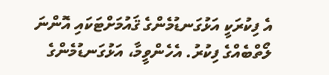އެ ފިކުރަކީ އަޅުގަނޑުމެންގެ ޤައުމަށްޓަކައި އޮންނަ ލޯތްބެއްގެ ފިކުރު. އެހެންވީމާ، އަޅުގަނޑުމެންގެ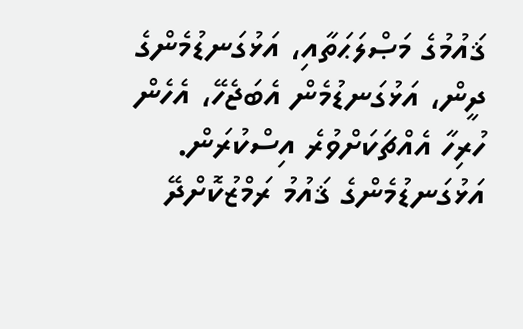ޤައުމުގެ މަޞްލަޙަތާއި، އަޅުގަނޑުމެންގެ ދީން، އަޅުގަނޑުމެން އެބަޖެހޭ، އެހެން ހުރިހާ އެއްޗަކަށްވުރެ އިސްކުރަން. އަޅުގަނޑުމެންގެ ޤައުމު ރަމްޒުކޮށްދޭ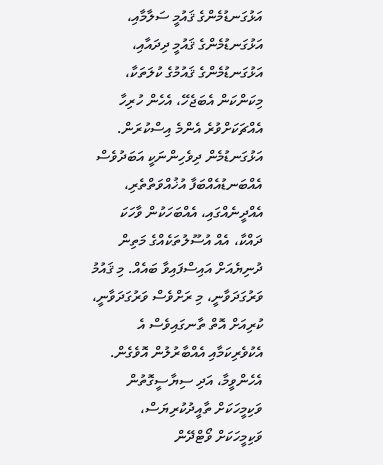އަޅުގަނޑުމެންގެ ޤައުމީ ސަލާމާއި، އަޅުގަނޑުމެންގެ ޤައުމީ ދިދައާއި، އަޅުގަނޑުމެންގެ ޤައުމުގެ ކުލަތަކާ، މިކަންކަން އެބަޖެހޭ، އެހެން ހުރިހާ އެއްޗަކަށްވުރެ އެންމެ އިސްކުރަން. އަޅުގަނޑުމެން ދިވެހިންނަކީ އަބަދުވެސް އެއްބަނޑުއެއްބަފާ އުޚުއްވަތްތެރި، އެއްދީނެއްގައި، އެއްބަހަކުން ވާހަކަ ދައްކާ، އެއް އުސޫލުތަކެއްގެ މަތިން ދުނިޔެއަށް އައިސްފައިވާ ބައެއް. މި ޤައުމު ވަރުގަދަވާނީ، މި ރަށްވެސް ވަރުގަދަވާނީ، ކުރިއަށް އޮތް ތާނގައިވެސް އެ އެކުވެރިކަމާއި އެއްބާރުލުން އޮވެގެން. އެހެންވީމާ، އަދި ސިޔާސީގޮތުން ވަކިމީހަކަށް ތާއީދުކުރިޔަސް، ވަކިމީހަކަށް ވޯޓްދޭން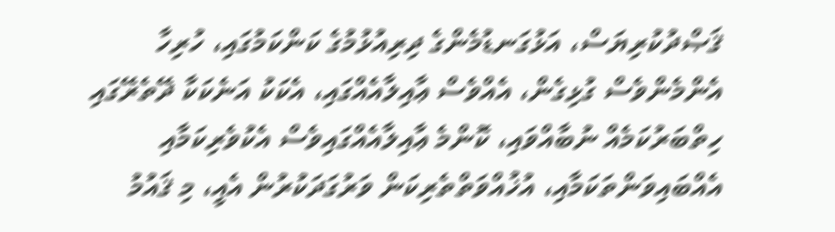ޤަޞްދުކުރިޔަސް، އަޅުގަނޑުމެންގެ ދިރިއުޅުމުގެ ކަންކަމުގައި، ހުރިހާ އެންމެންވެސް ގުޅިގެން، އެއްވެސް ޢާއިލާއެއްގައި، އެކަކު އަނެކަކާ ދޭތެރޭގައި ހިތްބަރުކަމެއް ނުބާއްވައި، ކޮންމެ ޢާއިލާއެއްގައިވެސް އެކުވެރިކަމާއި އެއްބައިވަންތަކަމާއި، އުޚުއްވަތްތެރިކަން ވަރުގަދަކުރުން އެއީ، މި ޤައުމު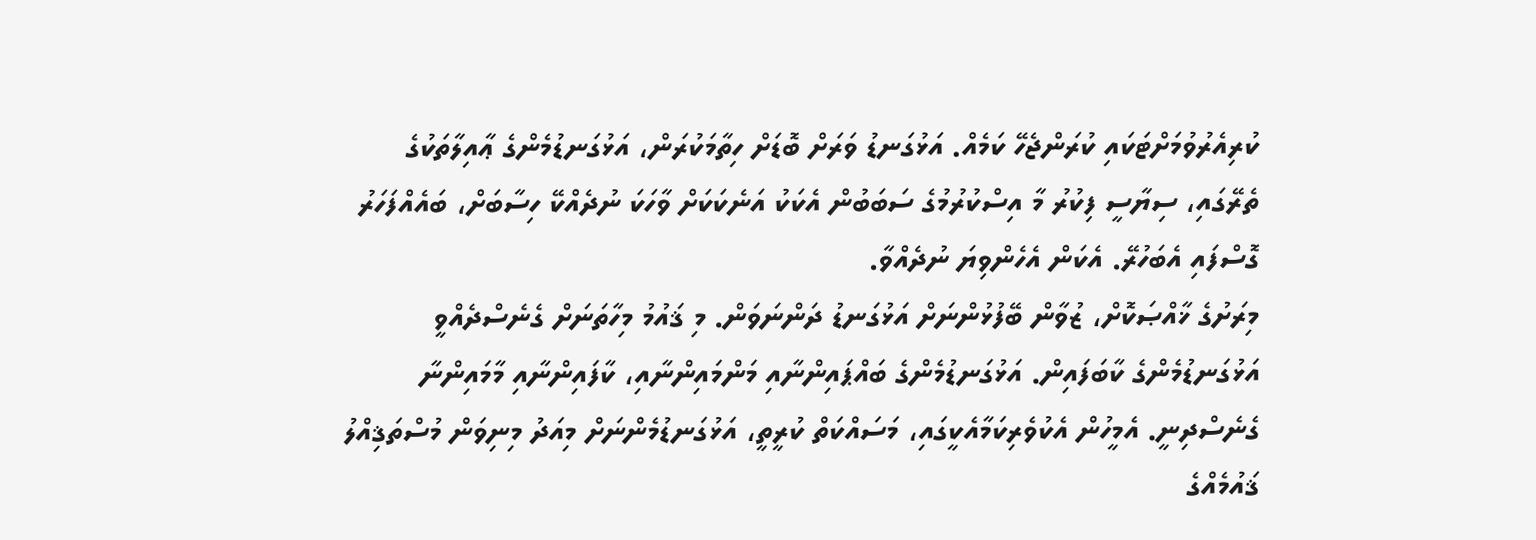ކުރިއެރުވުމަށްޓަކައި ކުރަންޖެހޭ ކަމެއް. އަޅުގަނޑު ވަރަށް ބޮޑަށް ހިތާމަކުރަން، އަޅުގަނޑުމެންގެ ޢާއިލާތަކުގެ ތެރޭގައި، ސިޔާސީ ފިކުރު މާ އިސްކުރުމުގެ ސަބަބުން އެކަކު އަނެކަކަށް ވާހަކަ ނުދެއްކޭ ހިސާބަށް، ބައެއްފަހަރު ގޮސްފައި އެބަހުރޭ. އެކަން އެހެންވިޔަ ނުދެއްވާ.
މިރަށުގެ ޚާއްޞަކޮށް، ޒުވާން ބޭފުޅުންނަށް އަޅުގަނޑު ދަންނަވަން. މި ޤައުމު މިހާތަނަށް ގެނެސްދެއްވީ އަޅުގަނޑުމެންގެ ކާބަފައިން. އަޅުގަނޑުމެންގެ ބައްޕައިންނާއި މަންމައިންނާއި، ކާފައިންނާއި މާމައިންނާ ގެނެސްދިނީ. އެމީހުން އެކުވެރިކަމާއެކީގައި، މަސައްކަތް ކުރީތީ، އަޅުގަނޑުމެންނަށް މިއަދު މިނިވަން މުސްތަޤިއްލު ޤައުމެއްގެ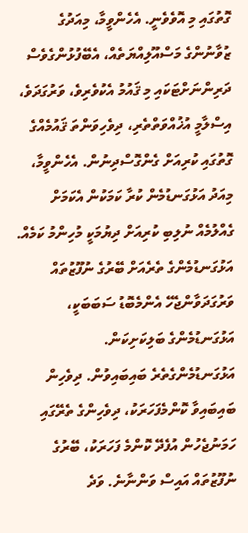ގޮތުގައި މި އޮވެވެނީ. އެހެންވީމާ، މިއަދުގެ ޒުވާނުންގެ މަސްއޫލިއްޔަތެއް، އެބޭފުޅުންގެވެސް ދަރިންނަށްޓަކައި މި ޤައުމު އެކުވެރިވެ، ވަރުގަދަވެ، އިސްލާމީ އުޚުއްވަތްތެރި، ދިވެހިވަންތަ ޤައުމެއްގެ ގޮތުގައި ކުރިއަށް ގެންގޮސްދިނުން. އެހެންވީމާ، މިއަދު އަޅުގަނޑުމެން ކުރާ ކަމަކުން އެކަމަށް ގެއްލުމެއް ނުލިބި ކުރިއަށް ދިޔުމަކީ މުހިންމު ކަމެއް. އަޅުގަނޑުމެންގެ ތެރެއަށް ބޭރުގެ ނުފޫޒުތައް ވަރުގަދަވާންޖެހޭ އެންމެބޮޑު ސަބަބަކީ، އަޅުގަނޑުމެންގެ ބަލިކަށިކަން. އަޅުގަނޑުމެންގެތެރެ ބައިބައިވުން. ދިވެހިން ބައިބައިވާ ކޮންމެފަހަރަކު، ދިވެހިންގެ ތެރޭގައި ހަމަނުޖެހުން އުފެދޭ ކޮންމެ ފަހަރަކު، ބޭރުގެ ނުފޫޒުތައް އައިސް ވަންނާނެ. ވަދެ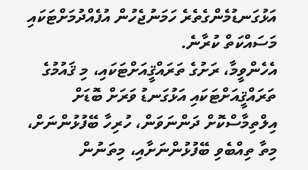އަޅުގަނޑުމެންގެތެރެ ހަމަނުޖެހުން އުފެއްދުމަށްޓަކައި މަސައްކަތް ކުރާނެ.
އެހެންވީމާ، ރަށުގެ ތަރައްޤީއަށްޓަކައި، މި ޤައުމުގެ ތަރައްޤީއަށްޓަކައި އަޅުގަނޑު ވަރަށް ބޮޑަށް އިލްތިމާސްކޮށް ދަންނަވަން، ހުރިހާ ބޭފުޅުންނަށް، މިތާ ތިއްބެވި ބޭފުޅުންނަށާއި، މިތަނުން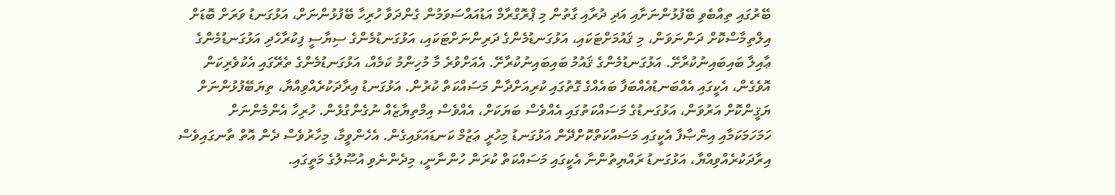ބޭރުގައި ތިއްބެވި ބޭފުޅުންނަށާއި އަދި ދުރާއި ގާތުން މި ޕްރޮގްރާމް އަޑުއައްސަވަމުން ގެންދަވާ ހުރިހާ ބޭފުޅުންނަށް، އަޅުގަނޑު ވަރަށް ބޮޑަށް އިލްތިމާސްކޮށް ދަންނަވަން، މި ޤައުމަށްޓަކައި، އަޅުގަނޑުމެންގެ ދަރިންނަށްޓަކައި، އަޅުގަނޑުމެންގެ ސިޔާސީ ފިކުރާހެދި އަޅުގަނޑުމެންގެ ޢާއިލާ ބައިބައިނުކުރާށޭ. އަޅުގަނޑުމެންގެ ޤައުމު ބައިބައިނުކުރާށޭ. އެއަށްވުރެ މާ މުހިންމު ކަމެއް، އަޅުގަނޑުމެންގެ ތެރޭގައި އެކުވެރިކަން އޮވެގެން، އެކީގައި އެއްބަނޑުއެއްބަފާ ބައެއްގެ ގޮތުގައި ކުރިއަށްދާން މަސައްކަތް ކުރުން. އަޅުގަނޑު އިރާދަކުރެއްވިއްޔާ، ތިޔަބޭފުޅުންނަށް ޔަޤީންކޮށް އަރުވަން، އަޅުގަނޑުގެ މަސައްކަތުގައި އެއްވެސް ބަޔަކަށް، އެއްވެސް އިމްތިޔާޒެއް ނުގެންގުޅެން. ހުރިހާ އެންމެންނަށް ހަމަހަމަކަމާއި އިންޞާފާ އެކީގައި މަސައްކަތްކޮށްދޭން އަޅުގަނޑު މިހުރީ ޢަޒުމް ކަނޑައަޅައިގެން. އެހެންވީމާ، މިހާރުވެސް ދެން އޮތް ތާނގައިވެސް އިރާދަކުރެއްވިއްޔާ، އަޅުގަނޑު ރައްޔިތުންނާ އެކީގައި މަސައްކަތް ކުރަން ހުންނާނީ، މިދެންނެވި އުޞޫލުގެ މަތީގައި.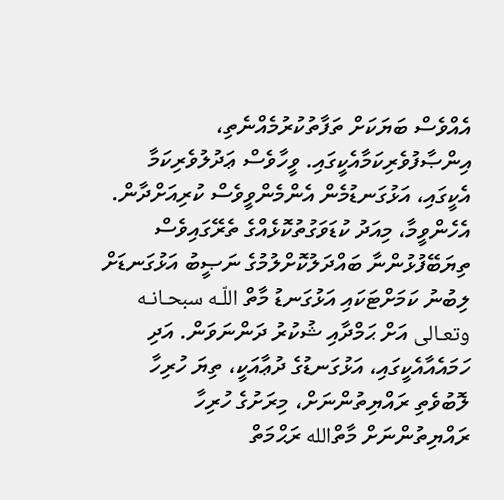އެއްވެސް ބަޔަކަށް ތަފާތުކުރުމެއްނެތި، އިންޞާފުވެރިކަމާއެކީގައި. ވީހާވެސް ޢަދުލުވެރިކަމާ އެކީގައި، އަޅުގަނޑުމެން އެންމެންވީވެސް ކުރިއަށްދާން.
އެހެންވީމާ، މިއަދު ކުޑަވަގުތުކޮޅެއްގެ ތެރޭގައިވެސް ތިޔަބޭފުޅުންނާ ބައްދަލުކޮށްލުމުގެ ނަޞީބު އަޅުގަނޑަށް ލިބުނު ކަމަށްޓަކައި އަޅުގަނޑު މާތް اللّـه سبحـانـه وتعـالى އަށް ޙަމްދާއި ޝުކުރު ދަންނަވަން. އަދި ހަމައެއާއެކީގައި، އަޅުގަނޑުގެ ދުޢާއަކީ، ތިޔަ ހުރިހާ ލޮބުވެތި ރައްޔިތުންނަށް، މިރަށުގެ ހުރިހާ ރައްޔިތުންނަށް މާތްالله ރަޙްމަތް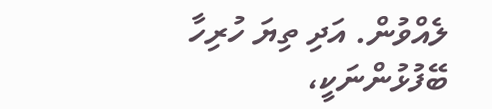ލެއްވުން. އަދި ތިޔަ ހުރިހާ ބޭފުޅުންނަކީ،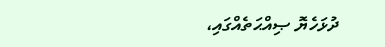ދުޅަހެޔޮ ޞިއްޙަތެއްގައި،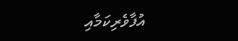އުފާވެރިކަމާއި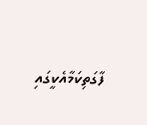ފާގަތިކަމާއެކީގައި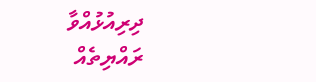ދިރިއުޅުއްވާ ރައްޔިތެއް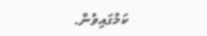ކަމުގައިވުން.